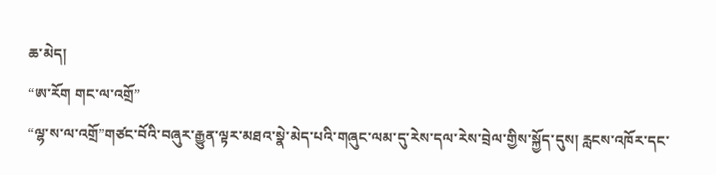ཆ་མེད།
“ཨ་རོག གང་ལ་འགྲོ”
“ལྷ་ས་ལ་འགྲོ”གཙང་བོའི་བཞུར་རྒྱུན་ལྟར་མཐའ་སྣེ་མེད་པའི་གཞུང་ལམ་དུ་རེས་དལ་རེས་བྲེལ་གྱིས་སྐྱོད་དུས། རླངས་འཁོར་དང་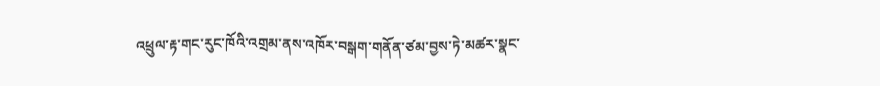འཕྲུལ་རྟ་གང་རུང་ཁོའི་འགྲམ་ནས་འཁོར་བསྒག་གནོན་ཙམ་བྱས་ཏེ་མཚར་སྣང་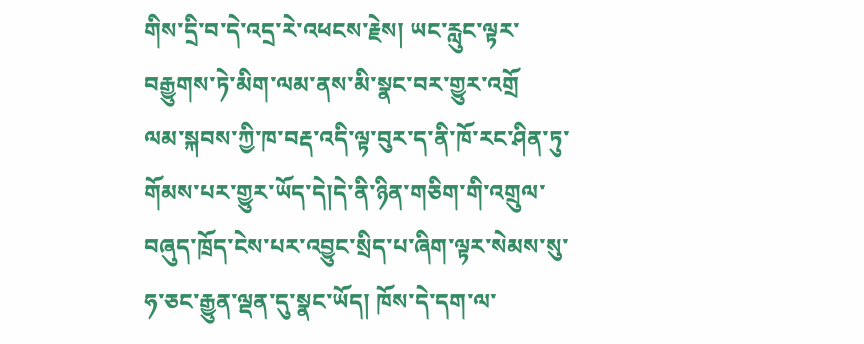གིས་དྲི་བ་དེ་འདྲ་རེ་འཕངས་རྗེས། ཡང་རླུང་ལྟར་བརྒྱུགས་ཏེ་མིག་ལམ་ནས་མི་སྣང་བར་གྱུར་འགྲོ
ལམ་སྐབས་ཀྱི་ཁ་བརྡ་འདི་ལྟ་བུར་ད་ནི་ཁོ་རང་ཤིན་ཏུ་གོམས་པར་གྱུར་ཡོད་དེ།དེ་ནི་ཉིན་གཅིག་གི་འགྲུལ་བཞུད་ཁྲོད་ངེས་པར་འབྱུང་སྲིད་པ་ཞིག་ལྟར་སེམས་སུ་ཧ་ཅང་རྒྱུན་ལྡན་དུ་སྣང་ཡོད། ཁོས་དེ་དག་ལ་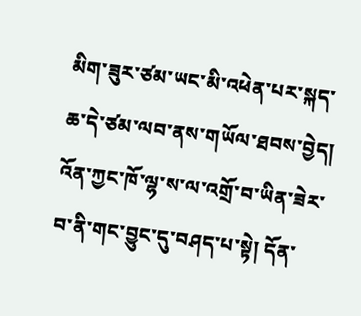མིག་ཟུར་ཙམ་ཡང་མི་འཕེན་པར་སྐད་ཆ་དེ་ཙམ་ལབ་ནས་གཡོལ་ཐབས་བྱེད། འོན་ཀྱང་ཁོ་ལྷ་ས་ལ་འགྲོ་བ་ཡིན་ཟེར་བ་ནི་གང་བྱུང་དུ་བཤད་པ་སྟེ། དོན་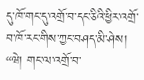དུ་ཁོ་གང་དུ་འགྲོ་བ་དང་ཅིའི་ཕྱིར་འགྲོ་བ་ཁོ་རང་གིས་ཀྱང་བཤད་མི་ཤེས།
“ཝེ། གང་ལ་འགྲོ་བ་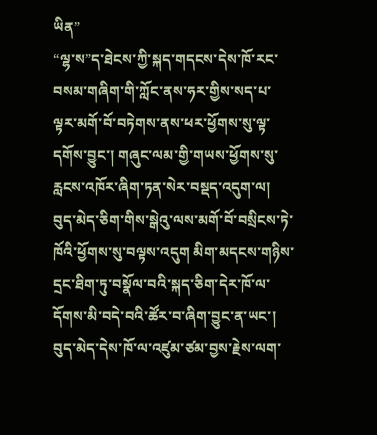ཡིན”
“ལྷ་ས”ད་ཐེངས་ཀྱི་སྐད་གདངས་དེས་ཁོ་རང་བསམ་གཞིག་གི་ཀློང་ནས་ཧར་གྱིས་སད་པ་ལྟར་མགོ་བོ་བཏེགས་ནས་ཕར་ཕྱོགས་སུ་ལྟ་དགོས་བྱུང་། གཞུང་ལམ་གྱི་གཡས་ཕྱོགས་སུ་རླངས་འཁོར་ཞིག་ཏན་སེར་བསྡད་འདུག་ལ། བུད་མེད་ཅིག་གིས་སྒེའུ་ལས་མགོ་བོ་བསྲིངས་ཏེ་ཁོའི་ཕྱོགས་སུ་བལྟས་འདུག མིག་མདངས་གཉིས་དྲང་ཐིག་ཏུ་བསྣོལ་བའི་སྐད་ཅིག་དེར་ཁོ་ལ་དོགས་མི་བདེ་བའི་ཚོར་བ་ཞིག་བྱུང་ན་ཡང་། བུད་མེད་དེས་ཁོ་ལ་འཛུམ་ཙམ་བྱས་རྗེས་ལག་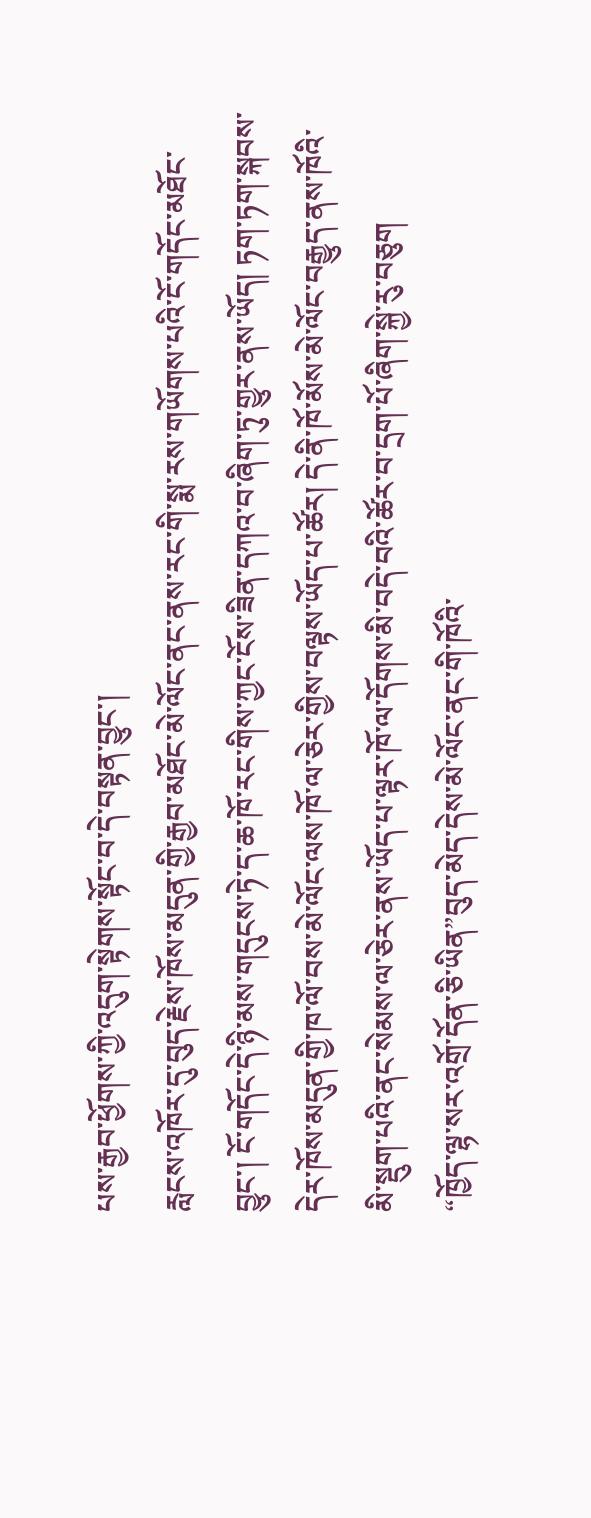པས་རྒྱབ་ཕྱོགས་ཀྱི་འདུག་སྟེགས་སྟོང་བ་དེ་བསྟན་བྱུང་།
རླངས་འཁོར་དུ་བུད་རྗེས་ཁོས་མདུན་གྱི་རྒྱབ་མཐོང་མེ་ལོང་ནང་ནས་རང་གི་སྨ་རས་གཡོགས་པའི་ངོ་གདོང་མཐོང་བྱུང་། ངོ་གདོང་དེ་ཉི་མས་གདུངས་ཏེ་ད་ཆ་ཁོ་རང་གིས་ཀྱང་ངོས་ཟིན་དཀའ་བ་ཞིག་ཏུ་གྱུར་ནས་ཡོད། ཏག་ཏག་སྐབས་དེར་ཁོས་མདུན་གྱི་ཁ་ལོ་བས་མེ་ལོང་ལས་ཁོ་ལ་ཅེར་གྱིས་བལྟས་ཡོད་པ་ཚོར། དེ་ནི་ཁོ་མོས་མེ་ལོང་བརྒྱུད་ནས་ཁོའི་མི་སྡུག་པའི་ནང་སེམས་ལ་ཅེར་ནས་ཡོད་པ་ལྟར་ཁོ་ལ་དོགས་མི་བདེ་བའི་ཚོར་བ་དྲག་པོ་ཞིག་སྐྱེ་རུ་བཅུག
“ཁྱོད་ལྷ་སར་འགྲོ་དོན་ཅི་ཡིན”བུད་མེད་དེས་མེ་ལོང་ནང་གི་ཁོའི་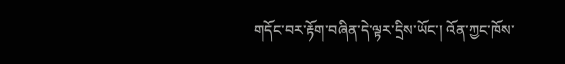གདོང་བར་རྟོག་བཞིན་དེ་ལྟར་དྲིས་ཡོང་། འོན་ཀྱང་ཁོས་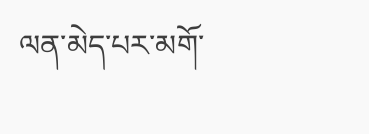ལན་མེད་པར་མགོ་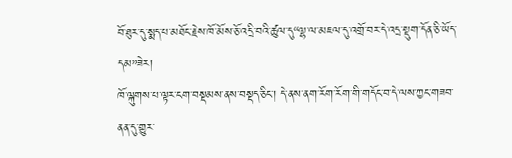བོ་ཐུར་དུ་སྨད་པ་མཐོང་རྗེས་ཁོ་མོས་ཅོ་འདྲི་བའི་ཚུལ་དུ“ལྷ་ལ་མཇལ་དུ་འགྲོ་བར་དེ་འདྲ་སྡུག་དོན་ཅི་ཡོད་དམ”ཟེར།
ཁོ་ལྐུགས་པ་ལྟར་ངག་བསྡམས་ནས་བསྡད་ཅིང་། དེ་ནས་ནག་རོག་རོག་གི་གདོང་བ་དེ་ལས་ཀྱང་གཟབ་ནན་དུ་གྱུར་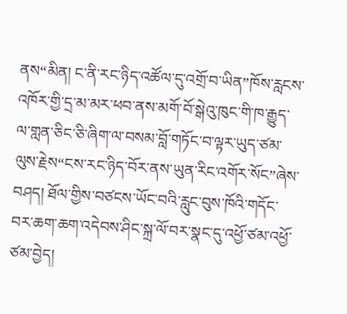ནས“མིན། ང་ནི་རང་ཉིད་འཚོལ་དུ་འགྲོ་བ་ཡིན”ཁོས་རླངས་འཁོར་གྱི་དྲ་མ་མར་ཕབ་ནས་མགོ་བོ་སྒེའུ་ཁུང་གི་ཁ་རྒྱུད་ལ་གླན་ཅིང་ཅི་ཞིག་ལ་བསམ་བློ་གཏོང་བ་ལྟར་ཡུད་ཙམ་ལུས་རྗེས“ངས་རང་ཉིད་བོར་ནས་ཡུན་རིང་འགོར་སོང”ཞེས་བཤད། ཐོལ་གྱིས་བཙངས་ཡོང་བའི་རླུང་བུས་ཁོའི་གདོང་བར་ཆག་ཆག་འདེབས་ཤིང་སྐྲ་ལོ་བར་སྣང་དུ་འཕྱོ་ཙམ་འཕྱོ་ཙམ་བྱེད།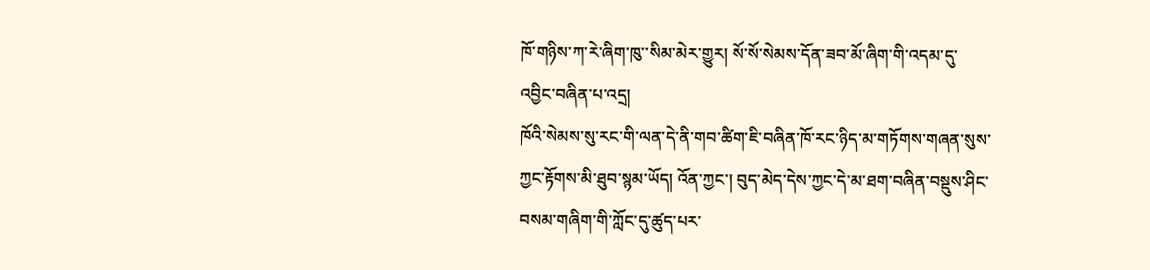ཁོ་གཉིས་ཀ་རེ་ཞིག་ཁུ་་སིམ་མེར་གྱུར། སོ་སོ་སེམས་དོན་ཟབ་མོ་ཞིག་གི་འདམ་དུ་འབྱིང་བཞིན་པ་འདྲ།
ཁོའི་སེམས་སུ་རང་གི་ལན་དེ་ནི་གབ་ཚིག་ཇི་བཞིན་ཁོ་རང་ཉིད་མ་གཏོགས་གཞན་སུས་ཀྱང་རྟོགས་མི་ཐུབ་སྙམ་ཡོད། འོན་ཀྱང་། བུད་མེད་དེས་ཀྱང་དེ་མ་ཐག་བཞིན་བསྡུས་ཤིང་བསམ་གཞིག་གི་ཀློང་དུ་ཚུད་པར་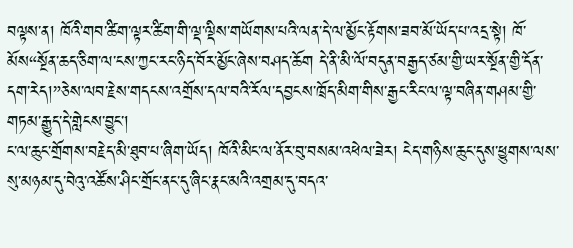བལྟས་ན། ཁོའི་གབ་ཚིག་ལྟར་ཚིག་གི་ལྡ་ལྡིས་གཡོགས་པའི་ལན་དེ་ལ་མྱོང་རྟོགས་ཟབ་མོ་ཡོད་པ་འདྲ་སྟེ། ཁོ་མོས“སྔོན་ཆད་ཅིག་ལ་ངས་ཀྱང་རང་ཉིད་བོར་མྱོང་ཞེས་བཤད་ཆོག དེ་ནི་མི་ལོ་བདུན་བརྒྱད་ཙམ་གྱི་ཡར་སྔོན་གྱི་དོན་དག་རེད།”ཅེས་ལབ་རྗེས་གདངས་འགྲོས་དལ་བའི་རོལ་དབྱངས་ཁྲོད་མིག་གིས་རྒྱང་རིང་ལ་ལྟ་བཞིན་གཤམ་གྱི་གཏམ་རྒྱུད་དེ་གླེངས་བྱུང་།
ང་ལ་ཆུང་གྲོགས་བརྗེད་མི་ཐུབ་པ་ཞིག་ཡོད། ཁོའི་མིང་ལ་ནོར་བུ་བསམ་འཕེལ་ཟེར། ངེད་གཉིས་ཆུང་དུས་ཕྱུགས་ལས་སུ་མཉམ་དུ་བེའུ་འཚོས་ཤིང་གྲོང་ནང་དུ་ཞིང་རྣང་མའི་འགྲམ་དུ་བདའ་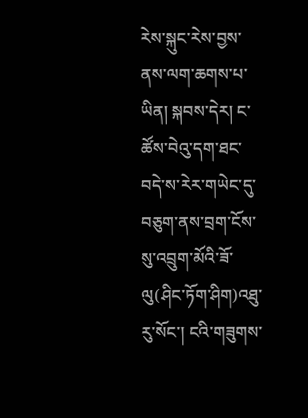རེས་སྐུང་རེས་བྱས་ནས་ལག་ཆགས་པ་ཡིན། སྐབས་དེར། ང་ཚོས་བེའུ་དག་ཐང་བདེ་ས་རེར་གཡེང་དུ་བཅུག་ནས་བྲག་ངོས་སུ་འབྲུག་མོའི་ཟོ་ལུ(ཤིང་ཏོག་ཤིག)འཐུ་རུ་སོང་། ངའི་གཟུགས་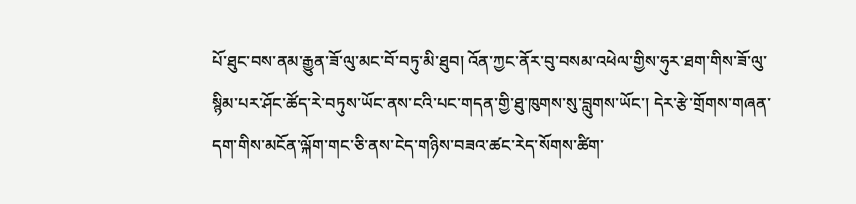པོ་ཐུང་བས་ནམ་རྒྱུན་ཟོ་ལུ་མང་བོ་བཏུ་མི་ཐུབ། འོན་ཀྱང་ནོར་བུ་བསམ་འཕེལ་གྱིས་ཧུར་ཐག་གིས་ཟོ་ལུ་སྙིམ་པར་ཤོང་ཚོད་རེ་བཏུས་ཡོང་ནས་ངའི་པང་གདན་གྱི་ཐུ་ཁུགས་སུ་བླུགས་ཡོང་། དེར་རྩེ་གྲོགས་གཞན་དག་གིས་མངོན་ལྐོག་གང་ཅི་ནས་ངེད་གཉིས་བཟའ་ཚང་རེད་སོགས་ཚིག་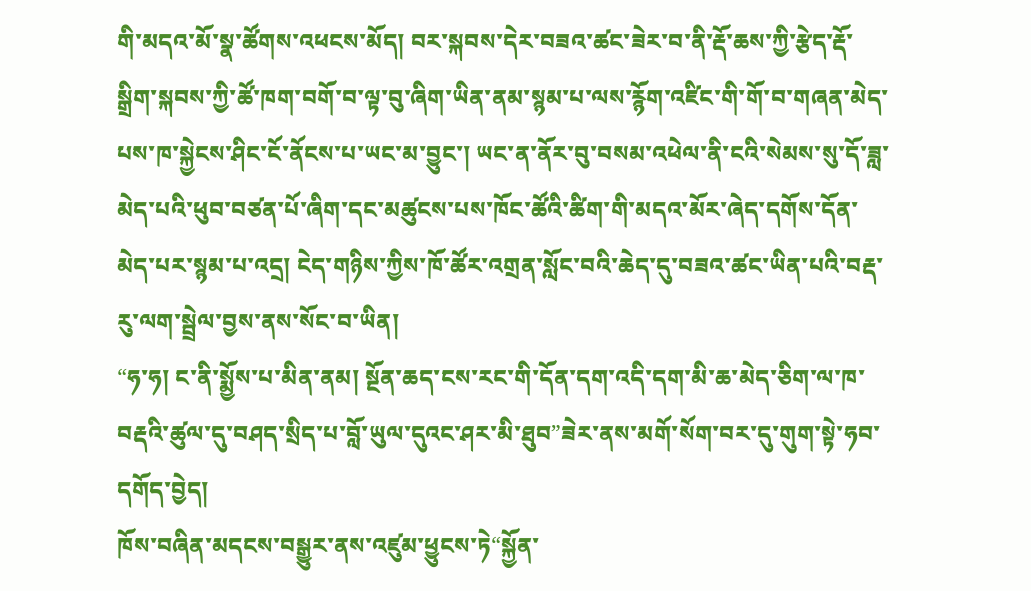གི་མདའ་མོ་སྣ་ཚོགས་འཕངས་མོད། བར་སྐབས་དེར་བཟའ་ཚང་ཟེར་བ་ནི་རྡོ་ཆས་ཀྱི་རྩེད་རྡོ་སྒྲིག་སྐབས་ཀྱི་ཚོ་ཁག་བགོ་བ་ལྟ་བུ་ཞིག་ཡིན་ནམ་སྙམ་པ་ལས་རྙོག་འཛིང་གི་གོ་བ་གཞན་མེད་པས་ཁ་སྐྱེངས་ཤིང་ངོ་ནོངས་པ་ཡང་མ་བྱུང་། ཡང་ན་ནོར་བུ་བསམ་འཕེལ་ནི་ངའི་སེམས་སུ་དོ་ཟླ་མེད་པའི་ཕུབ་བཙན་པོ་ཞིག་དང་མཚུངས་པས་ཁོང་ཚོའི་ཚིག་གི་མདའ་མོར་ཞེད་དགོས་དོན་མེད་པར་སྙམ་པ་འདྲ། ངེད་གཉིས་ཀྱིས་ཁོ་ཚོར་འགྲན་སློང་བའི་ཆེད་དུ་བཟའ་ཚང་ཡིན་པའི་བརྡ་རུ་ལག་སྦྲེལ་བྱས་ནས་སོང་བ་ཡིན།
“ཧ་ཧ། ང་ནི་སྨྱོས་པ་མིན་ནམ། སྔོན་ཆད་ངས་རང་གི་དོན་དག་འདི་དག་མི་ཆ་མེད་ཅིག་ལ་ཁ་བརྡའི་ཚུལ་དུ་བཤད་སྲིད་པ་བློ་ཡུལ་དུའང་ཤར་མི་ཐུབ”ཟེར་ནས་མགོ་སོག་བར་དུ་གུག་སྟེ་ཧབ་དགོད་བྱེད།
ཁོས་བཞིན་མདངས་བསྒྱུར་ནས་འཛུམ་ཕྱུངས་ཏེ“སྐྱོན་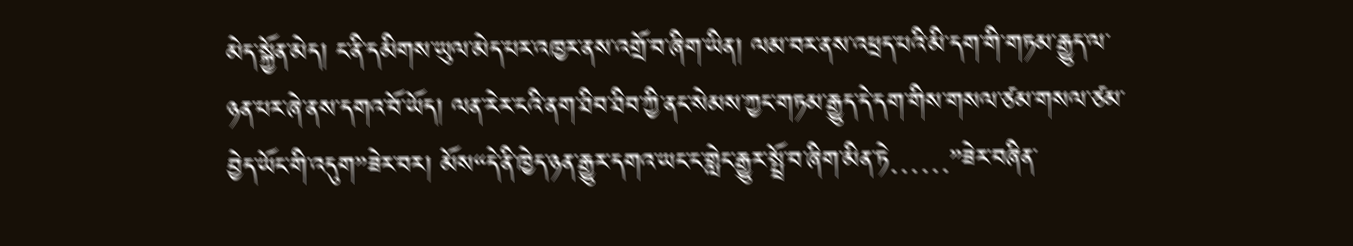མེད་སྐྱོན་མེད། ང་ནི་དམིགས་ཡུལ་མེད་པར་འཁྱར་ནས་འགྲོ་བ་ཞིག་ཡིན། ལམ་བར་ནས་འཕྲད་པའི་མི་དག་གི་གཏམ་རྒྱུད་ལ་ཉན་པར་ཞེ་ནས་དགའ་བོ་ཡོད། ལན་རེར་ངའི་ནག་ཐིབ་ཐིབ་ཀྱི་ནང་སེམས་ཀྱང་གཏམ་རྒྱུད་དེ་དག་གིས་གསལ་ཙམ་གསལ་ཙམ་བྱེད་ཡོང་གི་འདུག”ཟེར་བར། མོས“དེ་ནི་ཁྱེད་ཉན་རྒྱུར་དགའ་ཡང་ང་གླེང་རྒྱུར་སྤྲོ་བ་ཞིག་མིན་ཏེ……”ཟེར་བཞིན་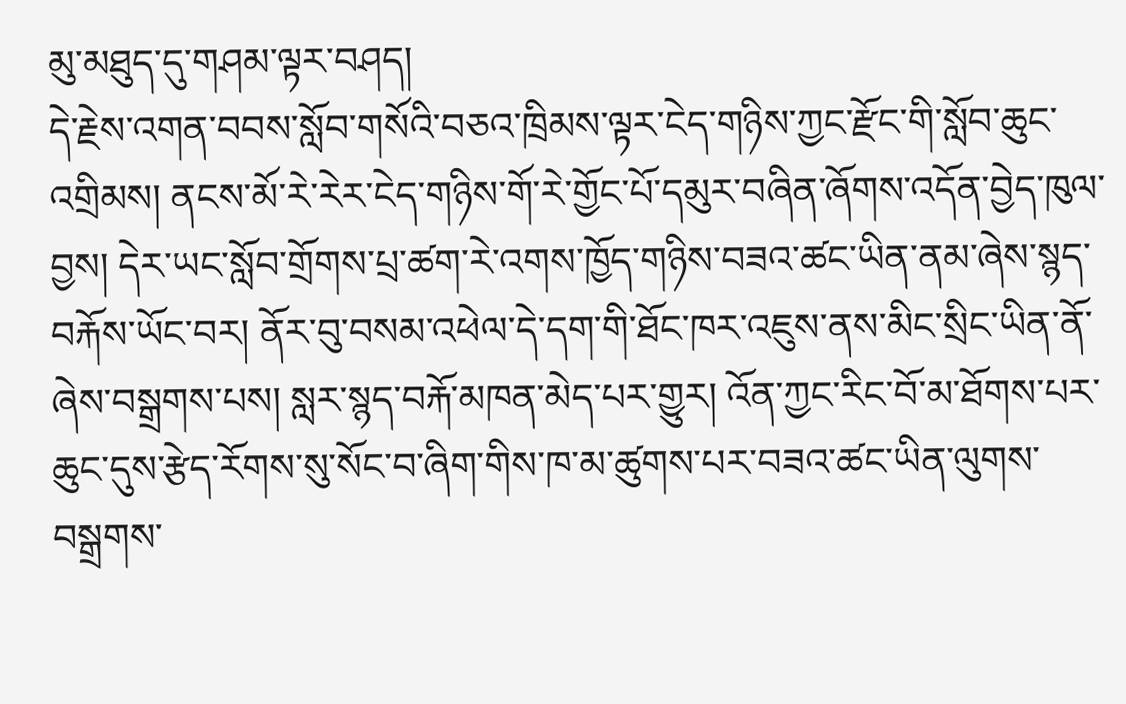མུ་མཐུད་དུ་གཤམ་ལྟར་བཤད།
དེ་རྗེས་འགན་བབས་སློབ་གསོའི་བཅའ་ཁྲིམས་ལྟར་ངེད་གཉིས་ཀྱང་རྫོང་གི་སློབ་ཆུང་འགྲིམས། ནངས་མོ་རེ་རེར་ངེད་གཉིས་གོ་རེ་གྱོང་པོ་དམུར་བཞིན་ཞོགས་འདོན་བྱེད་ཁུལ་བྱས། དེར་ཡང་སློབ་གྲོགས་པྲ་ཚག་རེ་འགས་ཁྱོད་གཉིས་བཟའ་ཚང་ཡིན་ནམ་ཞེས་སྙད་བརྐོས་ཡོང་བར། ནོར་བུ་བསམ་འཕེལ་དེ་དག་གི་ཐོང་ཁར་འཇུས་ནས་མིང་སྲིང་ཡིན་ནོ་ཞེས་བསྒྲགས་པས། སླར་སྙད་བརྐོ་མཁན་མེད་པར་གྱུར། འོན་ཀྱང་རིང་བོ་མ་ཐོགས་པར་ཆུང་དུས་རྩེད་རོགས་སུ་སོང་བ་ཞིག་གིས་ཁ་མ་ཚུགས་པར་བཟའ་ཚང་ཡིན་ལུགས་བསྒྲགས་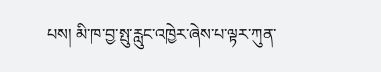པས། མི་ཁ་བྱ་སྤུ་རླུང་འཁྱེར་ཞེས་པ་ལྟར་ཀུན་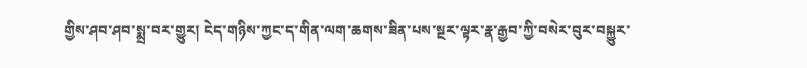གྱིས་ཤབ་ཤབ་སྨྲ་བར་གྱུར། ངེད་གཉིས་ཀྱང་ད་གིན་ལག་ཆགས་ཟིན་པས་སྔར་ལྟར་རྣ་རྒྱབ་ཀྱི་བསེར་བུར་བསྐྱུར་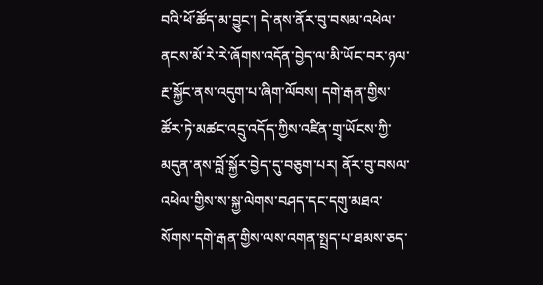བའི་ཕོ་ཚོད་མ་བྱུང་། དེ་ནས་ནོར་བུ་བསམ་འཕེལ་ནངས་མོ་རེ་རེ་ཞོགས་འདོན་བྱེད་ལ་མི་ཡོང་བར་ཉལ་རྔ་སྐྱོང་ནས་འདུག་པ་ཞིག་ལོབས། དགེ་རྒན་གྱིས་ཚོར་ཏེ་མཚང་འདྲུ་འདོད་ཀྱིས་འཛིན་གྲྭ་ཡོངས་ཀྱི་མདུན་ནས་བློ་སྐྱོར་བྱེད་དུ་བཅུག་པར། ནོར་བུ་བསལ་འཕེལ་གྱིས་ས་སྐྱ་ལེགས་བཤད་དང་དགུ་མཐའ་སོགས་དགེ་རྒན་གྱིས་ལས་འགན་སྤྲད་པ་ཐམས་ཅད་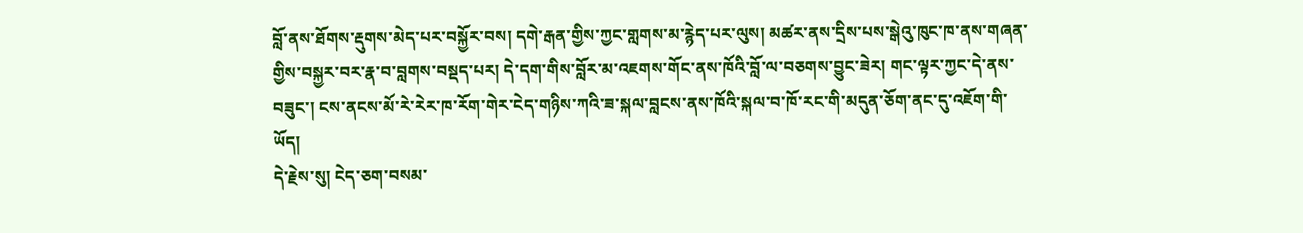བློ་ནས་ཐོགས་རྡུགས་མེད་པར་བསྐྱོར་བས། དགེ་རྒན་གྱིས་ཀྱང་གླགས་མ་རྙེད་པར་ལུས། མཚར་ནས་དྲིས་པས་སྒེའུ་ཁུང་ཁ་ནས་གཞན་གྱིས་བསྐྱར་བར་རྣ་བ་བླགས་བསྡད་པར། དེ་དག་གིས་བློར་མ་འཇགས་གོང་ནས་ཁོའི་བློ་ལ་བཅགས་བྱུང་ཟེར། གང་ལྟར་ཀྱང་དེ་ནས་བཟུང་། ངས་ནངས་མོ་རེ་རེར་ཁ་རོག་གེར་ངེད་གཉིས་ཀའི་ཟ་སྐལ་བླངས་ནས་ཁོའི་སྐལ་བ་ཁོ་རང་གི་མདུན་ཅོག་ནང་དུ་འཇོག་གི་ཡོད།
དེ་རྗེས་སུ། ངེད་ཅག་བསམ་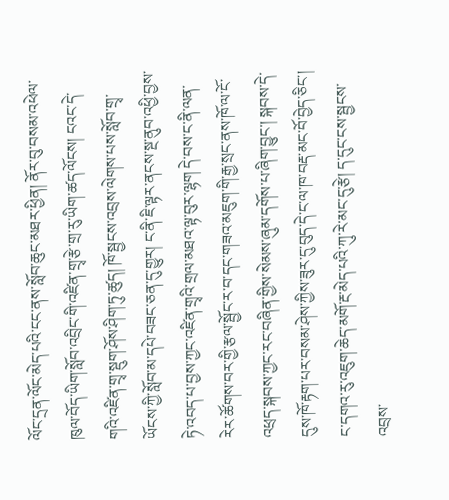ལོང་དྲན་ལོང་མེད་པའི་ངང་ནས་སློབ་ཆུང་མཐར་ཕྱིན། ནོར་བུ་བསམ་འཕེལ་ཁུལ་བོད་ཡིག་སློབ་འབྲིང་གི་འཛིན་གྲྭ་རྩེ་གྲ་རུ་ཡིག་ཚད་ལོངས། ངའང་དེ་གའི་འཛིན་གྲྭ་སྡུག་ཤོས་ཤིག་ཏུ་ཚུད། ཁོ་སྦྱངས་འབྲས་ལེགས་པས་སློབ་གྲྭ་ཡོངས་ཀྱི་སློབ་མ་དཔེ་བཟང་ཅན་དུ་གྱུར། ང་ནི་ཇི་ལྟར་ནངས་སྔ་ནུབ་འཕྱི་བྱས་ཏེ་འབད་པ་བྱས་ཀྱང་འཛིན་གྲྭའི་གྲལ་མཐའ་ལྟ་བུར་ལྷག དེ་བས་ང་ནི་ལན་རེར་ཚོགས་བར་གྱི་རྩལ་སྦྱོང་ར་བ་དང་གཟའ་མཇུག་གི་རྒྱ་སྲང་ནས་ཁོ་ལ་ངོ་འཕྲད་སྐབས་ཀྱང་རང་བཞིན་གྱིས་སེམས་ཞུམ་དགོས་པ་ཞིག་བྱུང་། སྐབས་དེ་དུས་ཁོ་རྟག་པར་བསམ་ཤེས་ཀྱིས་ཟུར་དུ་བུད་དེ་ང་ལ་ཁ་བརྡ་མང་བོ་བྱེད་ཅིང་། ང་དགའ་རུ་འཇུག་ཆེད་མགོ་རྔ་མེད་པའི་ཀུ་རེ་མང་དུ་རྩེ། ད་དུང་ངས་སྦྱངས་འབྲས་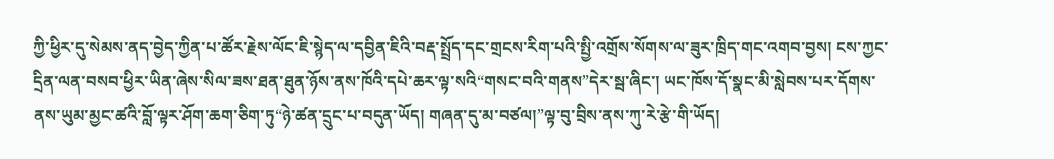ཀྱི་ཕྱིར་དུ་སེམས་ནད་བྱེད་ཀྱིན་པ་ཚོར་རྗེས་ལོང་ཇི་སྙེད་ལ་དབྱིན་ཇིའི་བརྡ་སྤྲོད་དང་གྲངས་རིག་པའི་སྤྱི་འགྲོས་སོགས་ལ་ཟུར་ཁྲིད་གང་འགབ་བྱས། ངས་ཀྱང་དྲིན་ལན་བསབ་ཕྱིར་ཡིན་ཞེས་སིལ་ཟས་ཐན་ཐུན་ཉོས་ནས་ཁོའི་དཔེ་ཆར་ལྟ་སའི“གསང་བའི་གནས”དེར་སྦ་ཞིང་། ཡང་ཁོས་དོ་སྣང་མི་སླེབས་པར་དོགས་ནས་ཡུམ་མྱང་ཚའི་བློ་ལྟར་ཤོག་ཆག་ཅིག་ཏུ“ཉེ་ཚན་དྲུང་པ་བདུན་ཡོད། གཞན་དུ་མ་བཙལ།”ལྟ་བུ་བྲིས་ནས་ཀུ་རེ་རྩེ་གི་ཡོད།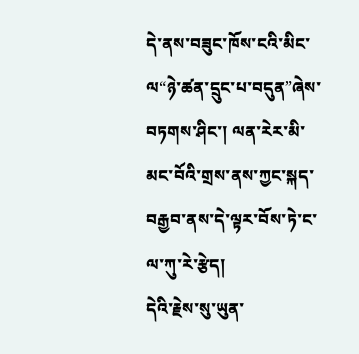དེ་ནས་བཟུང་ཁོས་ངའི་མིང་ལ“ཉེ་ཚན་དྲུང་པ་བདུན”ཞེས་བཏགས་ཤིང་། ལན་རེར་མི་མང་བོའི་གྲས་ནས་ཀྱང་སྐད་བརྒྱབ་ནས་དེ་ལྟར་བོས་ཏེ་ང་ལ་ཀུ་རེ་རྩེད།
དེའི་རྗེས་སུ་ཡུན་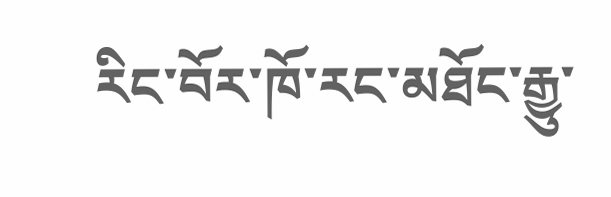རིང་བོར་ཁོ་རང་མཐོང་རྒྱུ་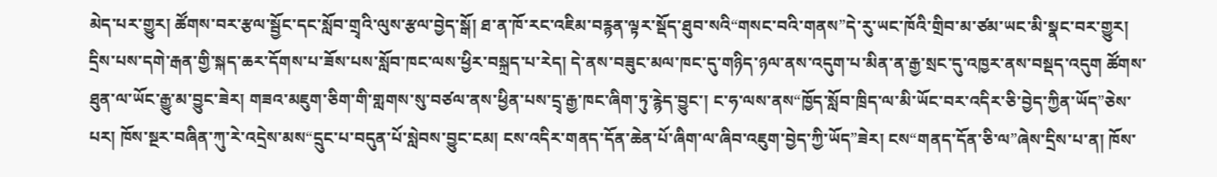མེད་པར་གྱུར། ཚོགས་བར་རྩལ་སྦྱོང་དང་སློབ་གྲྭའི་ལུས་རྩལ་བྱེད་སྒོ། ཐ་ན་ཁོ་རང་འཇིམ་བརྙན་ལྟར་སྡོད་ཐུབ་སའི“གསང་བའི་གནས”དེ་རུ་ཡང་ཁོའི་གྲིབ་མ་ཙམ་ཡང་མི་སྣང་བར་གྱུར། དྲིས་པས་དགེ་རྒན་གྱི་སྐད་ཆར་དོགས་པ་ཟོས་པས་སློབ་ཁང་ལས་ཕྱིར་བསྐྲད་པ་རེད། དེ་ནས་བཟུང་མལ་ཁང་དུ་གཉིད་ཉལ་ནས་འདུག་པ་མིན་ན་རྒྱ་སྲང་དུ་འཁྱར་ནས་བསྡད་འདུག ཚོགས་ཐུན་ལ་ཡོང་རྒྱུ་མ་བྱུང་ཟེར། གཟའ་མཇུག་ཅིག་གི་གླགས་སུ་བཙལ་ནས་ཕྱིན་པས་དྲྭ་རྒྱ་ཁང་ཞིག་ཏུ་རྙེད་བྱུང་། ང་ཧ་ལས་ནས“ཁྱོད་སློབ་ཁྲིད་ལ་མི་ཡོང་བར་འདིར་ཅི་བྱེད་ཀྱིན་ཡོད”ཅེས་པར། ཁོས་སྔར་བཞིན་ཀུ་རེ་འདྲེས་མས“དྲུང་པ་བདུན་པོ་སླེབས་བྱུང་ངམ། ངས་འདིར་གནད་དོན་ཆེན་པོ་ཞིག་ལ་ཞིབ་འཇུག་བྱེད་ཀྱི་ཡོད”ཟེར། ངས“གནད་དོན་ཅི་ལ”ཞེས་དྲིས་པ་ན། ཁོས་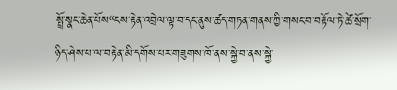སྤྲོ་སྣང་ཆེན་པོས“ངས་རྟེན་འབྲེལ་ལྟ་བ་དང་ནུས་ཚད་གཏན་གནས་ཀྱི་གསང་བ་བརྟོལ་ཏེ་ཚེ་སྲོག་ཉིད་ཤེས་པ་ལ་བརྟེན་མི་དགོས་པར་གཟུགས་ཁོ་ནས་སྐྱེ་བ་ནས་སྐྱེ་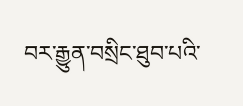བར་རྒྱུན་བསྲིང་ཐུབ་པའི་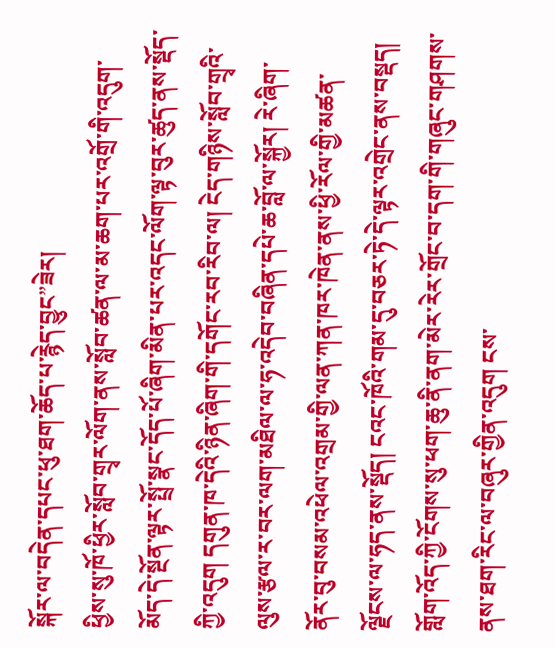སྐོར་ལ་བདེན་དཔང་ཕུ་ཐག་ཆོད་པ་རྙེད་བྱུང”ཟེར།
ཕྱིས་སུ་ཁོ་ཕྱིར་སློབ་གྲྭར་ལོག་ནས་སློབ་ཚན་ལ་མ་ཆག་པར་འགྲོ་གི་འདུག་མོད་དེ་སྔོན་ལྟར་སྤྲོ་སྣང་དོད་པོ་ཞིག་མིན་པར་འདང་ལོག་ལྟ་བུར་ཚུད་ནས་སྡོད་ཀྱི་འདུག དགུན་ཁ་དེའི་ཉིན་ཞིག་གི་དགོང་རབ་རིབ་ལ། ངེད་གཉིས་སློབ་གྲྭའི་ལུས་རྩལ་ར་བར་ལག་མཐིལ་ལ་ཧ་འདེབ་བཞིན་དཔེ་ཆ་བློ་ལ་སྐྱོར། རེ་ཞིག་ནོར་བུ་བསམ་འཕེལ་འགྲམ་གྱི་ལན་ཀན་ཁར་ཁེན་ནས་ཕྱི་རོལ་གྱི་མཚན་ལྗོངས་ལ་ཧད་ནས་སྡོད། ངའང་ཁོའི་གམ་དུ་བཅར་ཏེ་དེ་ལྟར་འགྲེང་ནས་བསྡད། གློག་འོད་ཀྱི་ངོགས་སུ་ཕག་ཆུ་ནི་ནག་མེར་རེར་གྲོང་བ་དག་གི་གཞུང་གཤགས་ནས་ཐག་རིང་ལ་བཞུར་གྱིན་འདུག ངས་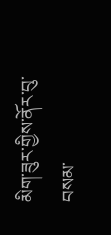མིག་ཟུར་གྱིས་ནོར་བུ་བསམ་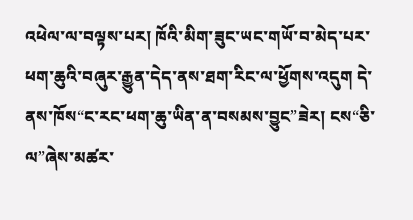འཕེལ་ལ་བལྟས་པར། ཁོའི་མིག་ཟུང་ཡང་གཡོ་བ་མེད་པར་ཕག་ཆུའི་བཞུར་རྒྱུན་དེད་ནས་ཐག་རིང་ལ་ཕྱོགས་འདུག དེ་ནས་ཁོས“ང་རང་ཕག་ཆུ་ཡིན་ན་བསམས་བྱུང”ཟེར། ངས“ཅི་ལ”ཞེས་མཚར་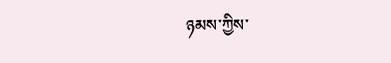ཉམས་ཀྱིས་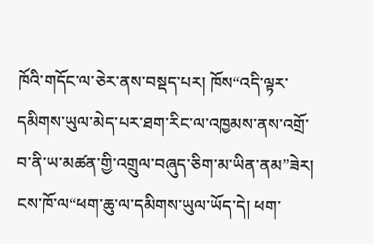ཁོའི་གདོང་ལ་ཅེར་ནས་བསྡད་པར། ཁོས“འདི་ལྟར་དམིགས་ཡུལ་མེད་པར་ཐག་རིང་ལ་འཁྱམས་ནས་འགྲོ་བ་ནི་ཡ་མཚན་གྱི་འགྲུལ་བཞུད་ཅིག་མ་ཡིན་ནམ”ཟེར། ངས་ཁོ་ལ“ཕག་ཆུ་ལ་དམིགས་ཡུལ་ཡོད་དེ། ཕག་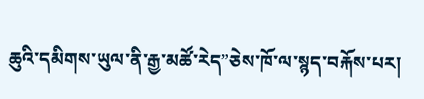ཆུའི་དམིགས་ཡུལ་ནི་རྒྱ་མཚོ་རེད”ཅེས་ཁོ་ལ་སྙད་བརྐོས་པར།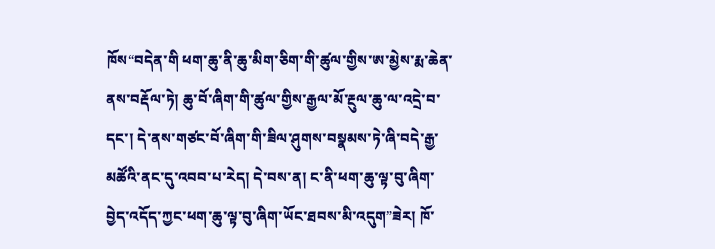ཁོས“བདེན་གི ཕག་ཆུ་ནི་ཆུ་མིག་ཅིག་གི་ཚུལ་གྱིས་ཨ་མྱེས་རྨ་ཆེན་ནས་བརྡོལ་ཏེ། ཆུ་བོ་ཞིག་གི་ཚུལ་གྱིས་རྒྱལ་མོ་རྔུལ་ཆུ་ལ་འདྲེ་བ་དང་། དེ་ནས་གཙང་བོ་ཞིག་གི་ཟིལ་ཤུགས་བསྣམས་ཏེ་ཞི་བདེ་རྒྱ་མཚོའི་ནང་དུ་འབབ་པ་རེད། དེ་བས་ན། ང་ནི་ཕག་ཆུ་ལྟ་བུ་ཞིག་བྱེད་འདོད་ཀྱང་ཕག་ཆུ་ལྟ་བུ་ཞིག་ཡོང་ཐབས་མི་འདུག”ཟེར། ཁོ་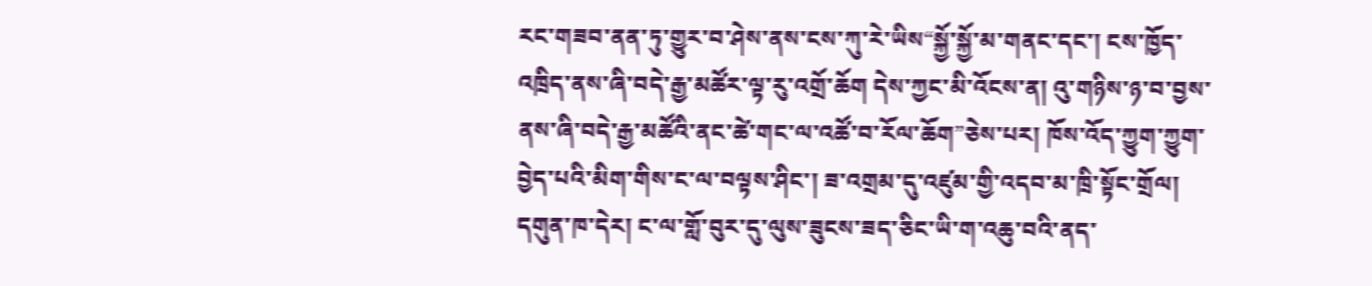རང་གཟབ་ནན་ཏུ་གྱུར་བ་ཤེས་ནས་ངས་ཀུ་རེ་ཡིས“སྐྱོ་སྐྱོ་མ་གནང་དང་། ངས་ཁྱོད་འཁྲིད་ནས་ཞི་བདེ་རྒྱ་མཚོར་ལྟ་རུ་འགྲོ་ཆོག དེས་ཀྱང་མི་འོངས་ན། འུ་གཉིས་ཉ་བ་བྱས་ནས་ཞི་བདེ་རྒྱ་མཚོའི་ནང་ཚེ་གང་ལ་འཚོ་བ་རོལ་ཆོག”ཅེས་པར། ཁོས་འོད་ཀྱུག་ཀྱུག་བྱེད་པའི་མིག་གིས་ང་ལ་བལྟས་ཤིང་། ཟ་འགྲམ་དུ་འཛུམ་གྱི་འདབ་མ་ཁྲི་སྟོང་གྲོལ།
དགུན་ཁ་དེར། ང་ལ་གློ་བུར་དུ་ལུས་ཟུངས་ཟད་ཅིང་ཡི་ག་འཆུ་བའི་ནད་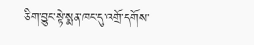ཅིག་བྱུང་སྟེ་སྨན་ཁང་དུ་འགྲོ་དགོས་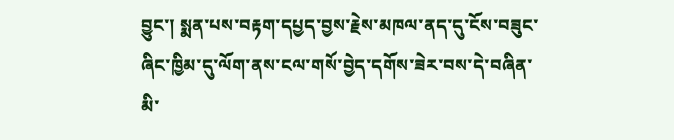བྱུང་། སྨན་པས་བརྟག་དཔྱད་བྱས་རྗེས་མཁལ་ནད་དུ་ངོས་བཟུང་ཞིང་ཁྱིམ་དུ་ལོག་ནས་ངལ་གསོ་བྱེད་དགོས་ཟེར་བས་དེ་བཞིན་མི་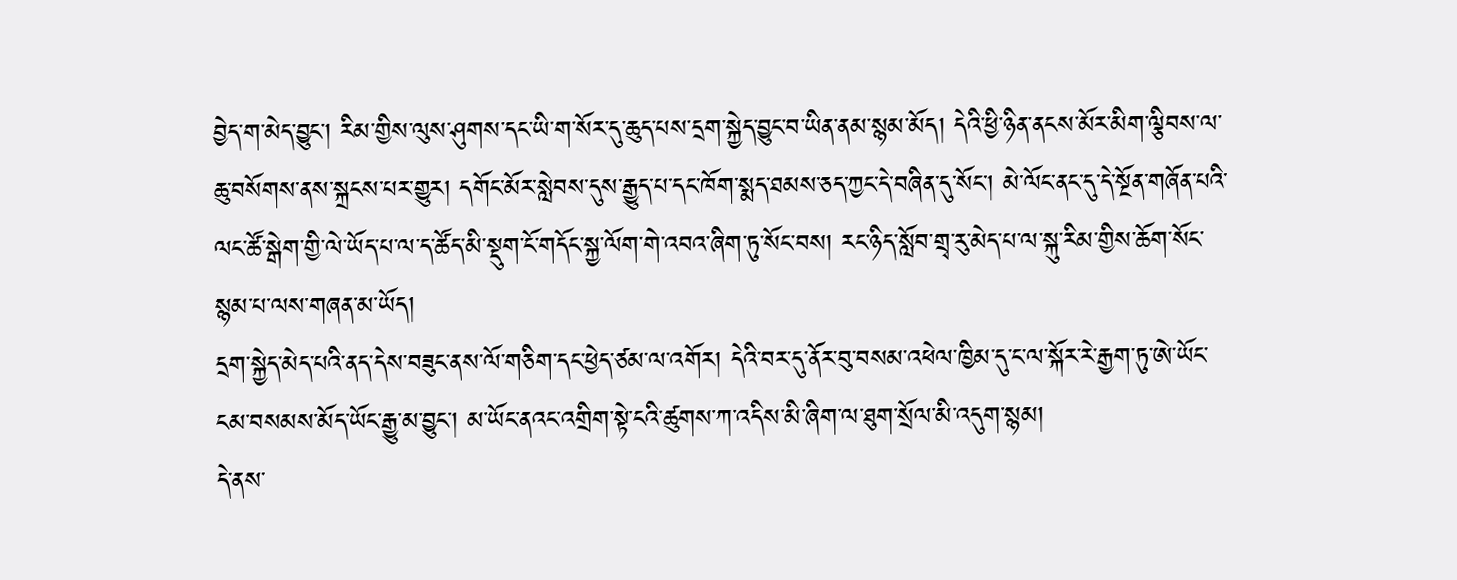བྱེད་ག་མེད་བྱུང་། རིམ་གྱིས་ལུས་ཤུགས་དང་ཡི་ག་སོར་དུ་ཆུད་པས་དྲག་སྐྱེད་བྱུང་བ་ཡིན་ནམ་སྙམ་མོད། དེའི་ཕྱི་ཉིན་ནངས་མོར་མིག་ལྕིབས་ལ་ཆུ་བསོགས་ནས་སྐྲངས་པར་གྱུར། དགོང་མོར་སླེབས་དུས་རྒྱུད་པ་དང་ཁོག་སྨད་ཐམས་ཅད་ཀྱང་དེ་བཞིན་དུ་སོང་། མེ་ལོང་ནང་དུ་དེ་སྔོན་གཞོན་པའི་ལང་ཚོ་སྒེག་གྱི་ལེ་ཡོད་པ་ལ་ད་ཚོད་མི་སྡུག་ངོ་གདོང་སྐྱ་ལོག་གེ་འབའ་ཞིག་ཏུ་སོང་བས། རང་ཉིད་སློབ་གྲྭ་རུ་མེད་པ་ལ་སྐུ་རིམ་གྱིས་ཆོག་སོང་སྙམ་པ་ལས་གཞན་མ་ཡོད།
དྲག་སྐྱེད་མེད་པའི་ནད་དེས་བཟུང་ནས་ལོ་གཅིག་དང་ཕྱེད་ཙམ་ལ་འགོར། དེའི་བར་དུ་ནོར་བུ་བསམ་འཕེལ་ཁྱིམ་དུ་ང་ལ་སྐོར་རེ་རྒྱག་ཏུ་ཨེ་ཡོང་ངམ་བསམས་མོད་ཡོང་རྒྱུ་མ་བྱུང་། མ་ཡོང་ནའང་འགྲིག་སྟེ་ངའི་ཚུགས་ཀ་འདིས་མི་ཞིག་ལ་ཐུག་སྲོལ་མི་འདུག་སྙམ།
དེ་ནས་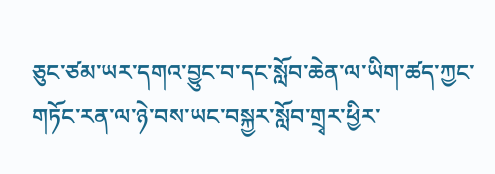ཅུང་ཙམ་ཡར་དགའ་བྱུང་བ་དང་སློབ་ཆེན་ལ་ཡིག་ཚད་ཀྱང་གཏོང་རན་ལ་ཉེ་བས་ཡང་བསྐྱར་སློབ་གྲྭར་ཕྱིར་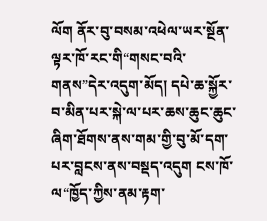ལོག ནོར་བུ་བསམ་འཕེལ་ཡར་སྔོན་ལྟར་ཁོ་རང་གི“གསང་བའི་གནས”དེར་འདུག་མོད། དཔེ་ཆ་སྐྱོར་བ་མིན་པར་སྐེ་ལ་པར་ཆས་ཆུང་ཆུང་ཞིག་ཐོགས་ནས་གམ་གྱི་བུ་མོ་དག་པར་བླངས་ནས་བསྡད་འདུག ངས་ཁོ་ལ“ཁྱོད་ཀྱིས་ནམ་རྟག་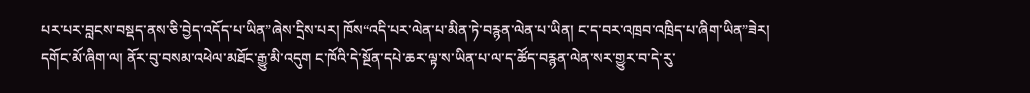པར་པར་བླངས་བསྡད་ནས་ཅི་བྱེད་འདོད་པ་ཡིན”ཞེས་དྲིས་པར། ཁོས“འདི་པར་ལེན་པ་མིན་ཏེ་བརྙན་ལེན་པ་ཡིན། ང་ད་བར་འཁྲབ་འཁྲིད་པ་ཞིག་ཡིན”ཟེར།
དགོང་མོ་ཞིག་ལ། ནོར་བུ་བསམ་འཕེལ་མཐོང་རྒྱུ་མི་འདུག ང་ཁོའི་དེ་སྔོན་དཔེ་ཆར་ལྟ་ས་ཡིན་པ་ལ་ད་ཚོད་བརྙན་ལེན་སར་གྱུར་བ་དེ་རུ་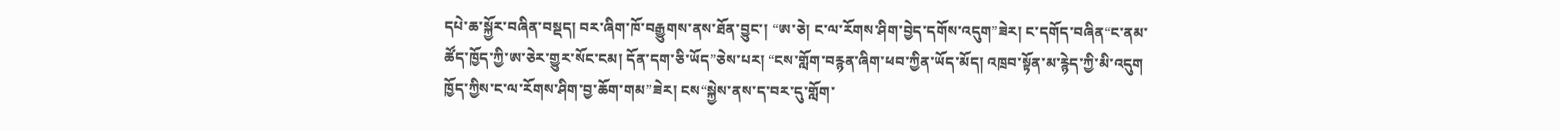དཔེ་ཆ་སྐྱོར་བཞིན་བསྡད། བར་ཞིག་ཁོ་བརྒྱུགས་ནས་ཐོན་བྱུང་། “ཨ་ཅེ། ང་ལ་རོགས་ཤིག་བྱེད་དགོས་འདུག”ཟེར། ང་དགོད་བཞིན“ང་ནམ་ཚོད་ཁྱོད་ཀྱི་ཨ་ཅེར་གྱུར་སོང་ངམ། དོན་དག་ཅི་ཡོད”ཅེས་པར། “ངས་གློག་བརྙན་ཞིག་ཕབ་ཀྱིན་ཡོད་མོད། འཁྲབ་སྟོན་མ་རྙེད་ཀྱི་མི་འདུག ཁྱོད་ཀྱིས་ང་ལ་རོགས་ཤིག་བྱ་ཆོག་གམ”ཟེར། ངས“སྐྱེས་ནས་ད་བར་དུ་གློག་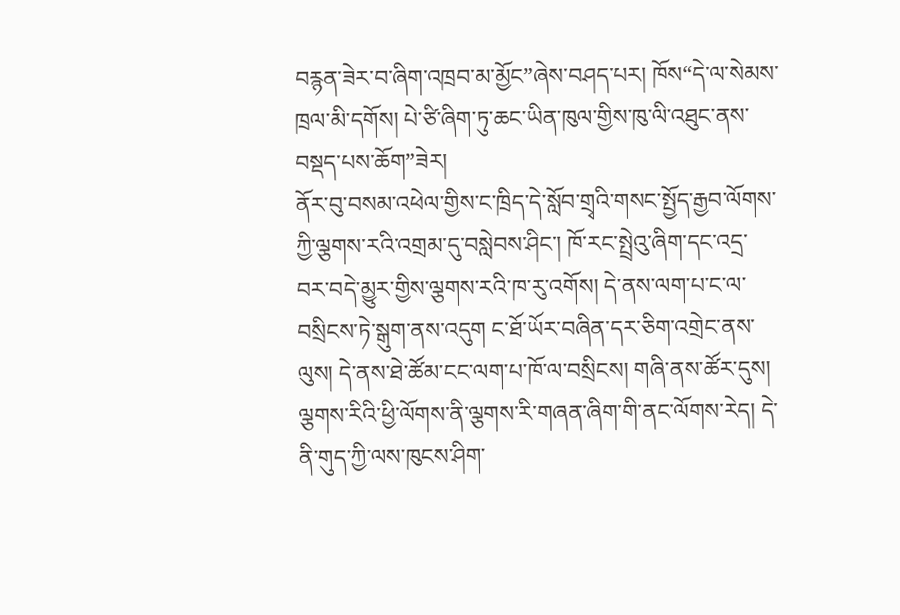བརྙན་ཟེར་བ་ཞིག་འཁྲབ་མ་མྱོང”ཞེས་བཤད་པར། ཁོས“དེ་ལ་སེམས་ཁྲལ་མི་དགོས། པེ་ཙི་ཞིག་ཏུ་ཆང་ཡིན་ཁུལ་གྱིས་ཁུ་ལི་འཐུང་ནས་བསྡད་པས་ཆོག”ཟེར།
ནོར་བུ་བསམ་འཕེལ་གྱིས་ང་ཁྲིད་དེ་སློབ་གྲྭའི་གསང་སྤྱོད་རྒྱབ་ལོགས་ཀྱི་ལྕགས་རའི་འགྲམ་དུ་བསླེབས་ཤིང་། ཁོ་རང་སྤྲེའུ་ཞིག་དང་འདྲ་བར་བདེ་མྱུར་གྱིས་ལྕགས་རའི་ཁ་རུ་འགོས། དེ་ནས་ལག་པ་ང་ལ་བསྲིངས་ཏེ་སྒུག་ནས་འདུག ང་ཐོ་ཡོར་བཞིན་དར་ཅིག་འགྲེང་ནས་ལུས། དེ་ནས་ཐེ་ཚོམ་ངང་ལག་པ་ཁོ་ལ་བསྲིངས། གཞི་ནས་ཚོར་དུས། ལྕགས་རིའི་ཕྱི་ལོགས་ནི་ལྕགས་རི་གཞན་ཞིག་གི་ནང་ལོགས་རེད། དེ་ནི་གུད་ཀྱི་ལས་ཁུངས་ཤིག་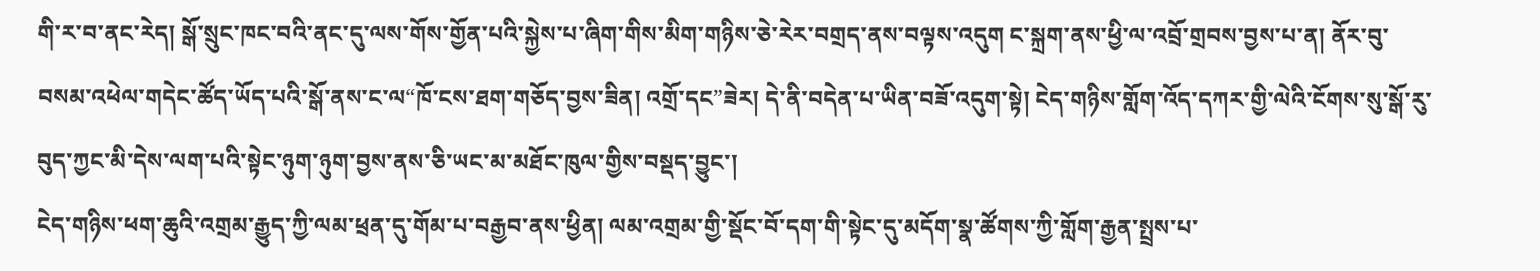གི་ར་བ་ནང་རེད། སྒོ་སྲུང་ཁང་བའི་ནང་དུ་ལས་གོས་གྱོན་པའི་སྐྱེས་པ་ཞིག་གིས་མིག་གཉིས་ཅེ་རེར་བགྲད་ནས་བལྟས་འདུག ང་སྐྲག་ནས་ཕྱི་ལ་འབྲོ་གྲབས་བྱས་པ་ན། ནོར་བུ་བསམ་འཕེལ་གདེང་ཚོད་ཡོད་པའི་སྒོ་ནས་ང་ལ“ཁོ་ངས་ཐག་གཅོད་བྱས་ཟིན། འགྲོ་དང”ཟེར། དེ་ནི་བདེན་པ་ཡིན་བཟོ་འདུག་སྟེ། ངེད་གཉིས་གློག་འོད་དཀར་གྱི་ལེའི་ངོགས་སུ་སྒོ་རུ་བུད་ཀྱང་མི་དེས་ལག་པའི་སྟེང་ཉུག་ཉུག་བྱས་ནས་ཅི་ཡང་མ་མཐོང་ཁུལ་གྱིས་བསྡད་བྱུང་།
ངེད་གཉིས་ཕག་ཆུའི་འགྲམ་རྒྱུད་ཀྱི་ལམ་ཕྲན་དུ་གོམ་པ་བརྒྱབ་ནས་ཕྱིན། ལམ་འགྲམ་གྱི་སྡོང་བོ་དག་གི་སྟེང་དུ་མདོག་སྣ་ཚོགས་ཀྱི་གློག་རྒྱན་སྤྲས་པ་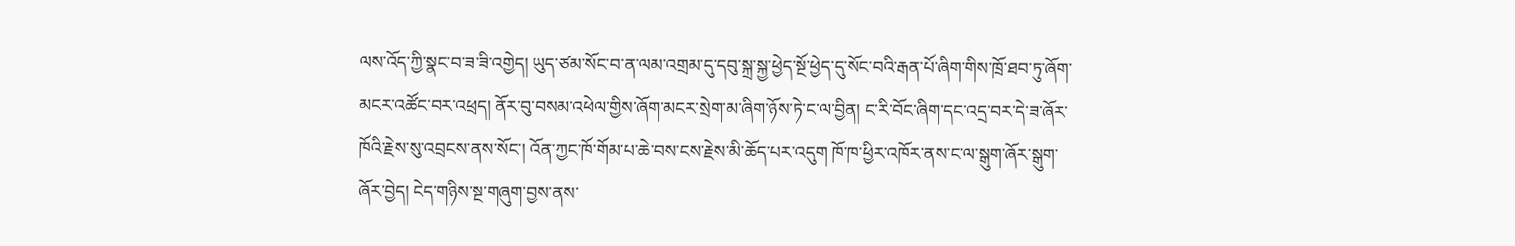ལས་འོད་ཀྱི་སྣང་བ་ཟ་ཟི་འགྱེད། ཡུད་ཙམ་སོང་བ་ན་ལམ་འགྲམ་དུ་དབུ་སྐྲ་སྐྱ་ཕྱེད་སྔོ་ཕྱེད་དུ་སོང་བའི་རྒན་པོ་ཞིག་གིས་ཁྲོ་ཐབ་ཏུ་ཞོག་མངར་འཚོང་བར་འཕྲད། ནོར་བུ་བསམ་འཕེལ་གྱིས་ཞོག་མངར་སྲེག་མ་ཞིག་ཉོས་ཏེ་ང་ལ་བྱིན། ང་རི་བོང་ཞིག་དང་འདྲ་བར་དེ་ཟ་ཞོར་ཁོའི་རྗེས་སུ་འབྲངས་ནས་སོང་། འོན་ཀྱང་ཁོ་གོམ་པ་ཆེ་བས་ངས་རྗེས་མི་ཆོད་པར་འདུག ཁོ་ཁ་ཕྱིར་འཁོར་ནས་ང་ལ་སྒུག་ཞོར་སྒུག་ཞོར་བྱེད། ངེད་གཉིས་སྔ་གཞུག་བྱས་ནས་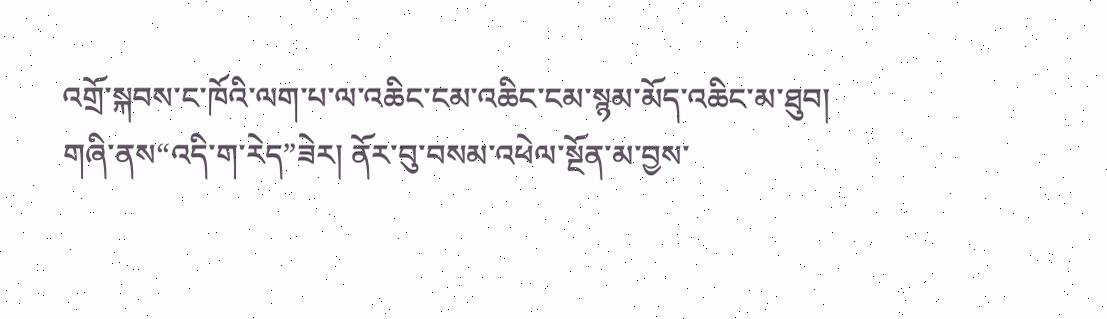འགྲོ་སྐབས་ང་ཁོའི་ལག་པ་ལ་འཆིང་ངམ་འཆིང་ངམ་སྙམ་མོད་འཆིང་མ་ཐུབ།
གཞི་ནས“འདི་ག་རེད”ཟེར། ནོར་བུ་བསམ་འཕེལ་སྔོན་མ་བྱས་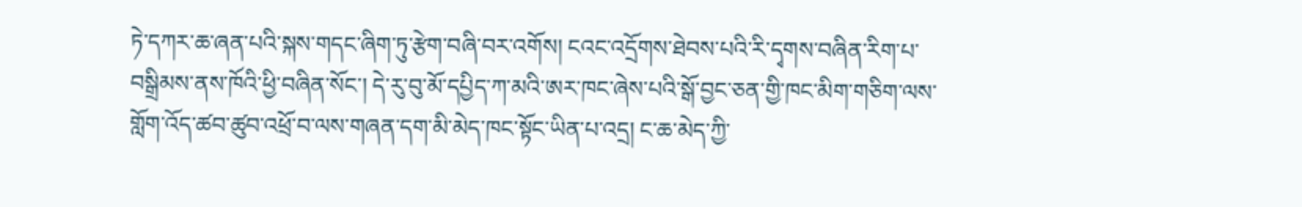ཏེ་དཀར་ཆ་ཞན་པའི་སྐས་གདང་ཞིག་ཏུ་རྩེག་བཞི་བར་འགོས། ངའང་འདྲོགས་ཐེབས་པའི་རི་དྭགས་བཞིན་རིག་པ་བསྒྲིམས་ནས་ཁོའི་ཕྱི་བཞིན་སོང་། དེ་རུ་བུ་མོ་དཔྱིད་ཀ་མའི་ཨར་ཁང་ཞེས་པའི་སྒོ་བྱང་ཅན་གྱི་ཁང་མིག་གཅིག་ལས་གློག་འོད་ཚབ་ཚུབ་འཕྲོ་བ་ལས་གཞན་དག་མི་མེད་ཁང་སྟོང་ཡིན་པ་འདྲ། ང་ཆ་མེད་ཀྱི་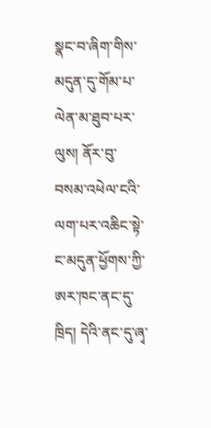སྣང་བ་ཞིག་གིས་མདུན་དུ་གོམ་པ་ལེན་མ་ཐུབ་པར་ལུས། ནོར་བུ་བསམ་འཕེལ་ངའི་ལག་པར་འཆིང་སྟེ་ང་མདུན་ཕྱོགས་ཀྱི་ཨར་ཁང་ནང་དུ་ཁྲིད། དེའི་ནང་དུ་ཞྭ་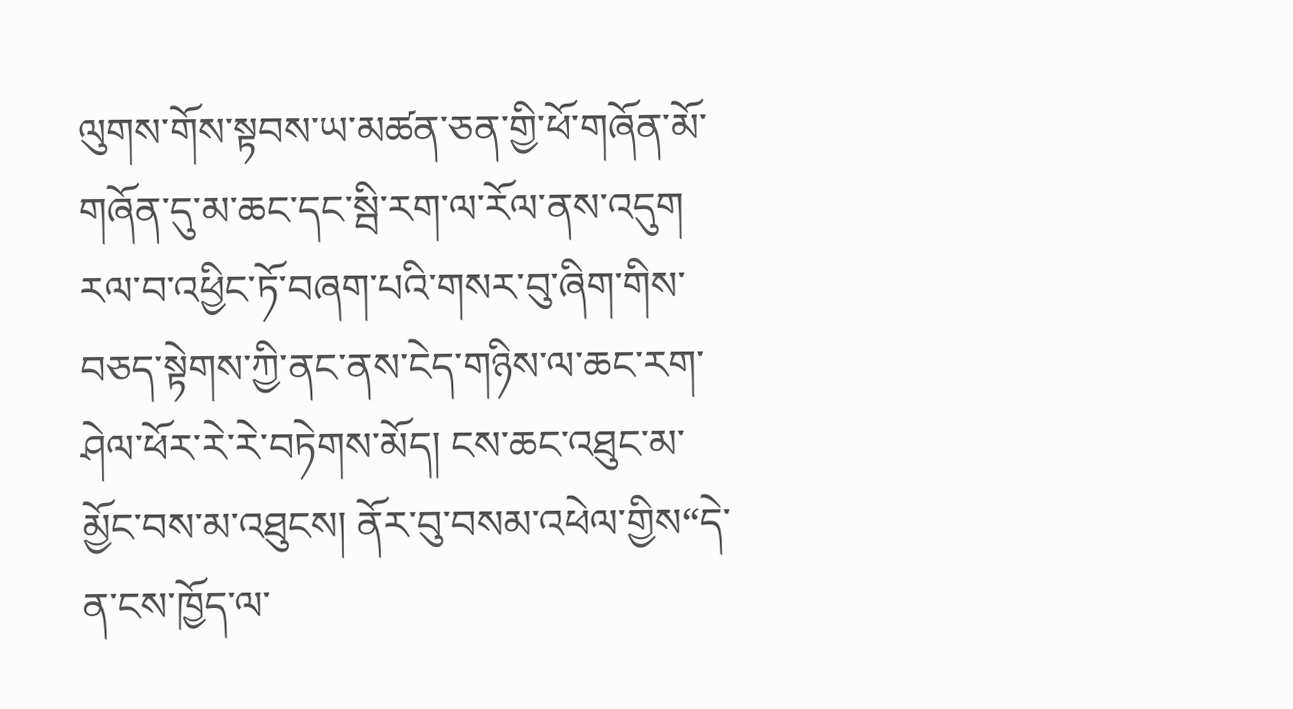ལུགས་གོས་སྟབས་ཡ་མཚན་ཅན་གྱི་ཕོ་གཞོན་མོ་གཞོན་དུ་མ་ཆང་དང་སྦི་རག་ལ་རོལ་ནས་འདུག རལ་བ་འཕྱིང་ཏོ་བཞག་པའི་གསར་བུ་ཞིག་གིས་བཅད་སྟེགས་ཀྱི་ནང་ནས་ངེད་གཉིས་ལ་ཆང་རག་ཤེལ་ཕོར་རེ་རེ་བཏེགས་མོད། ངས་ཆང་འཐུང་མ་མྱོང་བས་མ་འཐུངས། ནོར་བུ་བསམ་འཕེལ་གྱིས“དེ་ན་ངས་ཁྱོད་ལ་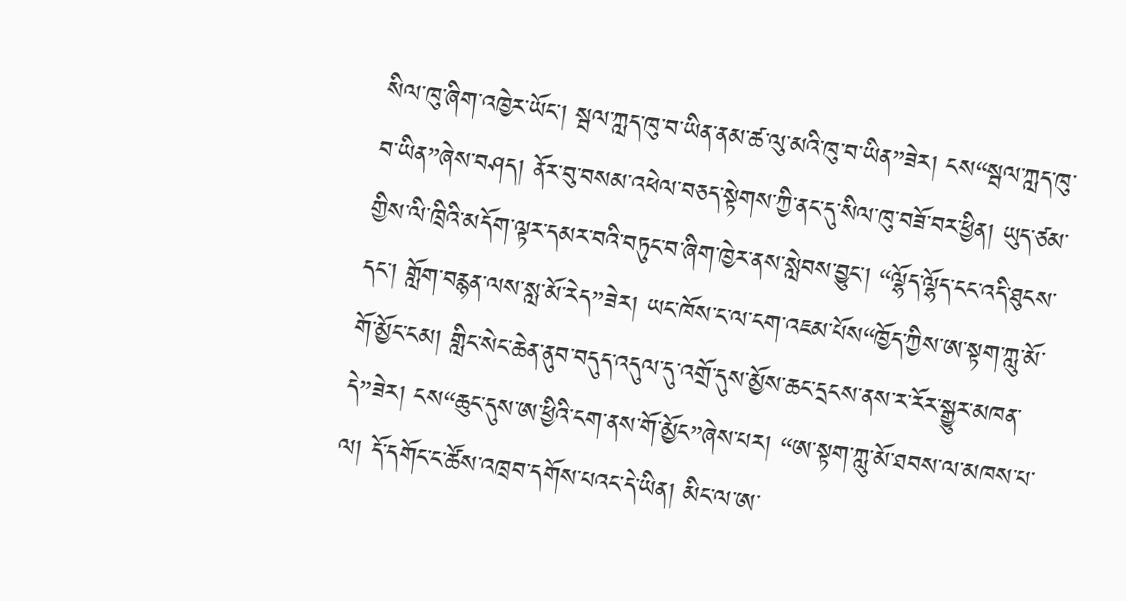སིལ་ཁུ་ཞིག་འཁྱེར་ཡོང་། སྦལ་ཀླད་ཁུ་བ་ཡིན་ནམ་ཚ་ལུ་མའི་ཁུ་བ་ཡིན”ཟེར། ངས“སྦལ་ཀླད་ཁུ་བ་ཡིན”ཞེས་བཤད། ནོར་བུ་བསམ་འཕེལ་བཅད་སྟེགས་ཀྱི་ནང་དུ་སིལ་ཁུ་བཟོ་བར་ཕྱིན། ཡུད་ཙམ་གྱིས་ལི་ཁྲིའི་མདོག་ལྟར་དམར་བའི་བཏུང་བ་ཞིག་ཁྱེར་ནས་སླེབས་བྱུང་། “ལྷོད་ལྷོད་ངང་འདི་ཐུངས་དང་། གློག་བརྙན་ལས་སླ་མོ་རེད”ཟེར། ཡང་ཁོས་ང་ལ་ངག་འཇམ་པོས“ཁྱོད་ཀྱིས་ཨ་སྟག་ཀླུ་མོ་གོ་མྱོང་ངམ། གླིང་སེང་ཆེན་ནུབ་བདུད་འདུལ་དུ་འགྲོ་དུས་མྱོས་ཆང་དྲངས་ནས་ར་རོར་སྒྱུར་མཁན་དེ”ཟེར། ངས“ཆུང་དུས་ཨ་ཕྱིའི་ངག་ནས་གོ་མྱོང”ཞེས་པར། “ཨ་སྟག་ཀླུ་མོ་ཐབས་ལ་མཁས་པ་ལ། དོ་དགོང་ང་ཚོས་འཁྲབ་དགོས་པའང་དེ་ཡིན། མིང་ལ་ཨ་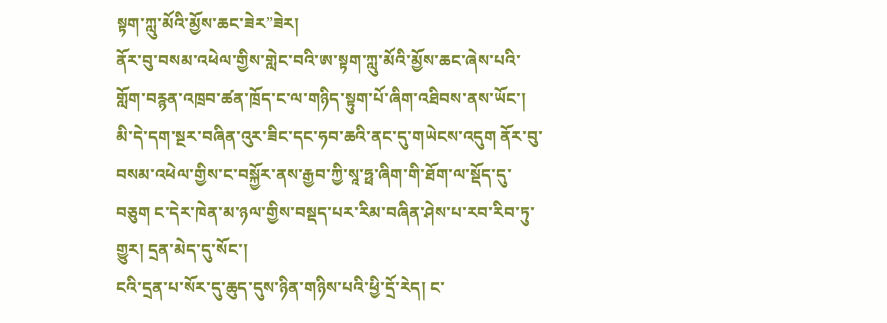སྟག་ཀླུ་མོའི་མྱོས་ཆང་ཟེར”ཟེར།
ནོར་བུ་བསམ་འཕེལ་གྱིས་གླེང་བའི་ཨ་སྟག་ཀླུ་མོའི་མྱོས་ཆང་ཞེས་པའི་གློག་བརྙན་འཁྲབ་ཚན་ཁྲོད་ང་ལ་གཉིད་སྟུག་པོ་ཞིག་འཐིབས་ནས་ཡོང་། མི་དེ་དག་སྔར་བཞིན་འུར་ཟིང་དང་ཧབ་ཆའི་ནང་དུ་གཡེངས་འདུག ནོར་བུ་བསམ་འཕེལ་གྱིས་ང་བསྐྱོར་ནས་རྒྱབ་ཀྱི་སཱ་ཧྥ་ཞིག་གི་ཐོག་ལ་སྡོད་དུ་བཅུག ང་དེར་ཁེན་མ་ཉལ་གྱིས་བསྡད་པར་རིམ་བཞིན་ཤེས་པ་རབ་རིབ་ཏུ་གྱུར། དྲན་མེད་དུ་སོང་།
ངའི་དྲན་པ་སོར་དུ་ཆུད་དུས་ཉིན་གཉིས་པའི་ཕྱི་དྲོ་རེད། ང་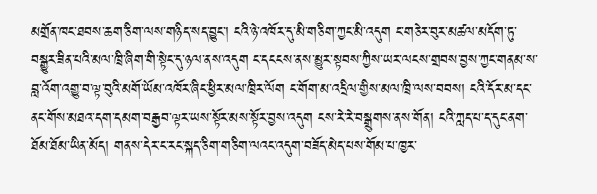མགྲོན་ཁང་ཐབས་ཆག་ཅིག་ལས་གཉིད་སད་བྱུང་། ངའི་ཉེ་འཁོར་དུ་མི་གཅིག་ཀྱང་མི་འདུག ང་གཅེར་བུར་མཚལ་མདོག་ཏུ་བསྒྱུར་ཟིན་པའི་མལ་ཁྲི་ཞིག་གི་སྟེང་དུ་ཉལ་ནས་འདུག ང་དངངས་ནས་མྱུར་སྟབས་ཀྱིས་ཡར་ལངས་གྲབས་བྱས་ཀྱང་གནམ་ས་བླ་འོག་འགྱུ་བ་ལྟ་བུའི་མགོ་ཡོམ་འཁོར་ཞིང་ཕྱིར་མལ་ཁྲིར་ལོག ང་གོག་མ་འདྲིལ་གྱིས་མལ་ཁྲི་ལས་བབས། ངའི་དོར་མ་དང་ནང་གོས་མཐའ་དག་དམག་བརྒྱབ་ལྟར་ཡས་སྟོར་མས་སྟོར་བྱས་འདུག ངས་རེ་རེ་བསྒྲུགས་ནས་གོན། ངའི་ཀླད་པ་ད་དུང་ནག་ཐོམ་ཐོམ་ཡིན་མོད། གནས་དེར་ང་རང་སྐད་ཅིག་གཅིག་ལའང་འདུག་བཟོད་མེད་པས་གོམ་པ་ཁྱར་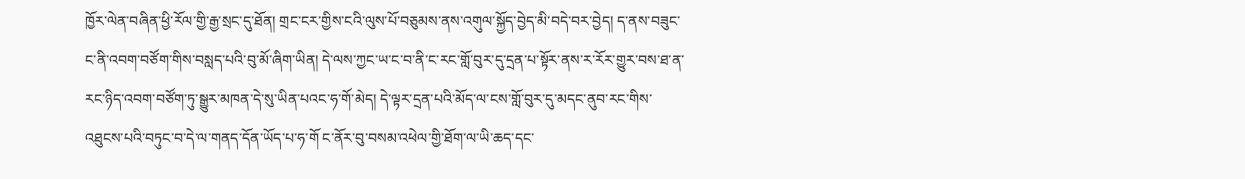ཁྱོར་ལེན་བཞིན་ཕྱི་རོལ་གྱི་རྒྱ་སྲང་དུ་ཐོན། གྲང་ངར་གྱིས་ངའི་ལུས་པོ་བཅུམས་ནས་འགུལ་སྐྱོད་བྱེད་མི་བདེ་བར་བྱེད། ད་ནས་བཟུང་ང་ནི་འབག་བཙོག་གིས་བསླད་པའི་བུ་མོ་ཞིག་ཡིན། དེ་ལས་ཀྱང་ཡ་ང་བ་ནི་ང་རང་གློ་བུར་དུ་དྲན་པ་སྟོར་ནས་ར་རོར་གྱུར་བས་ཐ་ན་རང་ཉིད་འབག་བཙོག་ཏུ་སྒྱུར་མཁན་དེ་སུ་ཡིན་པའང་ཧ་གོ་མེད། དེ་ལྟར་དྲན་པའི་མོད་ལ་ངས་གློ་བུར་དུ་མདང་ནུབ་རང་གིས་འཐུངས་པའི་བཏུང་བ་དེ་ལ་གནད་དོན་ཡོད་པ་ཧ་གོ ང་ནོར་བུ་བསམ་འཕེལ་གྱི་ཐོག་ལ་ཡི་ཆད་དང་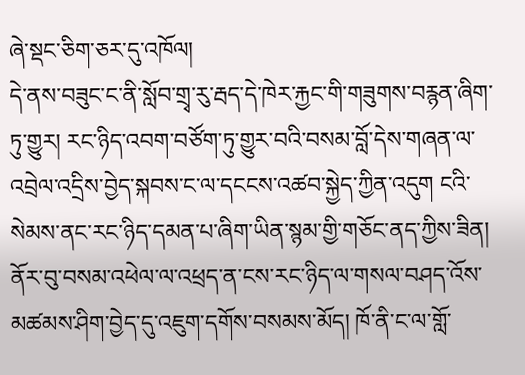ཞེ་སྡང་ཅིག་ཅར་དུ་འཁོལ།
དེ་ནས་བཟུང་ང་ནི་སློབ་གྲྭ་རུ་རྦད་དེ་ཁེར་རྐྱང་གི་གཟུགས་བརྙན་ཞིག་ཏུ་གྱུར། རང་ཉིད་འབག་བཙོག་ཏུ་གྱུར་བའི་བསམ་བློ་དེས་གཞན་ལ་འབྲེལ་འདྲིས་བྱེད་སྐབས་ང་ལ་དངངས་འཚབ་སྐྱེད་ཀྱིན་འདུག ངའི་སེམས་ནང་རང་ཉིད་དམན་པ་ཞིག་ཡིན་སྙམ་གྱི་གཅོང་ནད་ཀྱིས་ཟིན། ནོར་བུ་བསམ་འཕེལ་ལ་འཕྲད་ན་ངས་རང་ཉིད་ལ་གསལ་བཤད་འོས་མཚམས་ཤིག་བྱེད་དུ་འཇུག་དགོས་བསམས་མོད། ཁོ་ནི་ང་ལ་གློ་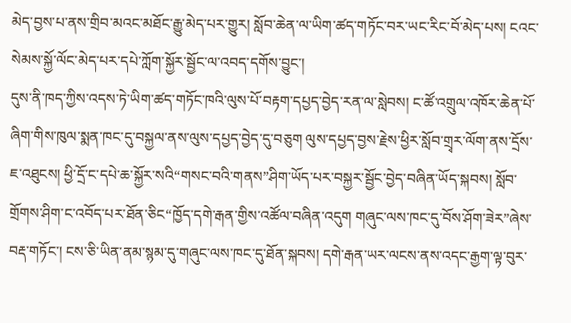མེད་བྱས་པ་ནས་གྲིབ་མའང་མཐོང་རྒྱུ་མེད་པར་གྱུར། སློབ་ཆེན་ལ་ཡིག་ཚད་གཏོང་བར་ཡང་རིང་བོ་མེད་པས། ངའང་སེམས་སྐྱོ་ལོང་མེད་པར་དཔེ་ཀློག་སྐྱོར་སྦྱོང་ལ་འབད་དགོས་བྱུང་།
དུས་ནི་ཁད་ཀྱིས་འདས་ཏེ་ཡིག་ཚད་གཏོང་ཁའི་ལུས་པོ་བརྟག་དཔྱད་བྱེད་རན་ལ་སླེབས། ང་ཚོ་འགྲུལ་འཁོར་ཆེན་པོ་ཞིག་གིས་ཁུལ་སྨན་ཁང་དུ་བསྐྱལ་ནས་ལུས་དཔྱད་བྱེད་དུ་བཅུག ལུས་དཔྱད་བྱས་རྗེས་ཕྱིར་སློབ་གྲྭར་ལོག་ནས་དྲོས་ཇ་འཐུངས། ཕྱི་དྲོ་ང་དཔེ་ཆ་སྐྱོར་སའི“གསང་བའི་གནས”ཤིག་ཡོད་པར་བསྐྱར་སྦྱོང་བྱེད་བཞིན་ཡོད་སྐབས། སློབ་གྲོགས་ཤིག་ང་འབོད་པར་ཐོན་ཅིང“ཁྱོད་དགེ་རྒན་གྱིས་འཚོལ་བཞིན་འདུག གཞུང་ལས་ཁང་དུ་བོས་ཤོག་ཟེར”ཞེས་བརྡ་གཏོང་། ངས་ཅི་ཡིན་ནམ་སྙམ་དུ་གཞུང་ལས་ཁང་དུ་ཐོན་སྐབས། དགེ་རྒན་ཡར་ལངས་ནས་འདང་རྒྱག་ལྟ་བུར་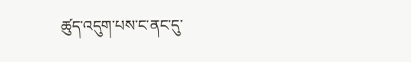ཚུད་འདུག་པས་ང་ནང་དུ་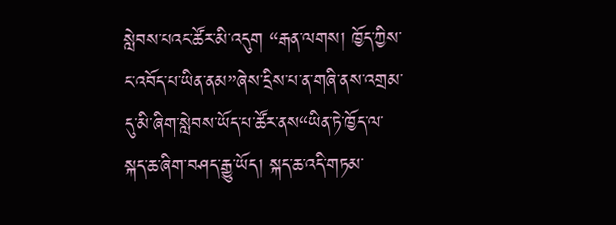སླེབས་པའང་ཚོར་མི་འདུག “རྒན་ལགས། ཁྱོད་ཀྱིས་ང་འབོད་པ་ཡིན་ནམ”ཞེས་དྲིས་པ་ན་གཞི་ནས་འགྲམ་དུ་མི་ཞིག་སླེབས་ཡོད་པ་ཚོར་ནས“ཡིན་ཏེ་ཁྱོད་ལ་སྐད་ཆ་ཞིག་བཤད་རྒྱུ་ཡོད། སྐད་ཆ་འདི་གཏམ་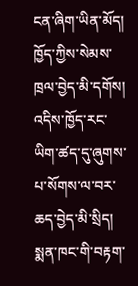ངན་ཞིག་ཡིན་མོད། ཁྱོད་ཀྱིས་སེམས་ཁྲལ་བྱེད་མི་དགོས། འདིས་ཁྱོད་རང་ཡིག་ཚད་དུ་ཞུགས་པ་སོགས་ལ་བར་ཆད་བྱེད་མི་སྲིད། སྨན་ཁང་གི་བརྟག་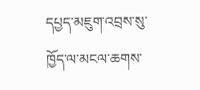དཔྱད་མཇུག་འབྲས་སུ་ཁྱོད་ལ་མངལ་ཆགས་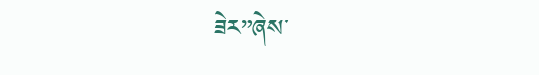ཟེར”ཞེས་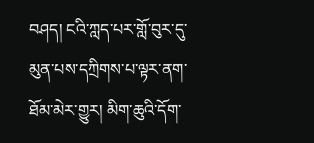བཤད། ངའི་ཀླད་པར་གློ་བུར་དུ་མུན་པས་དཀྲིགས་པ་ལྟར་ནག་ཐོམ་མེར་གྱུར། མིག་ཆུའི་དོག་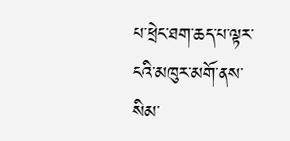པ་ཕྲེང་ཐག་ཆད་པ་ལྟར་ངའི་མཁུར་མགོ་ནས་སིམ་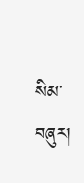སིམ་བཞུར།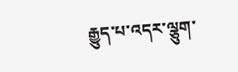རྒྱུད་པ་འདར་ལྕུག་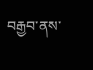བརྒྱབ་ནས་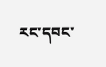རང་དབང་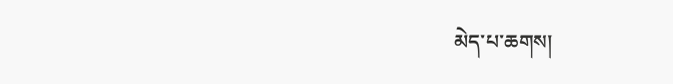མེད་པ་ཆགས།